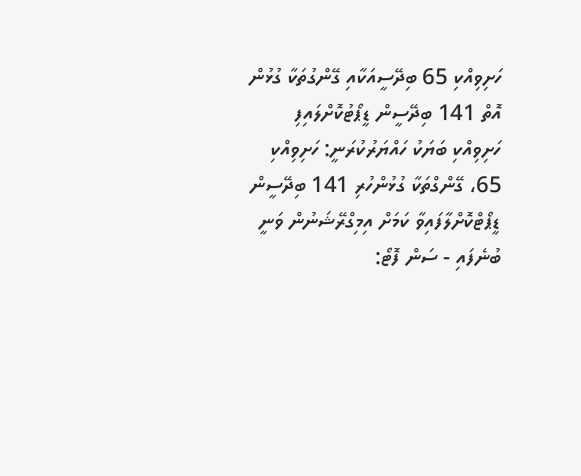ހަށިވިއްކި 65 ބިދޭސީއަކާއި ގޭންގުތަކާ ގުޅުން އޮތް 141 ބިދޭސީން ޑީޕޯޓުކޮށްލައިފި
ހަށިވިއްކި ބަޔަކު ހައްޔަރުކުރަނީ: ހަށިވިއްކި 65، ގޭންގްތަކާ ގުޅުންހުރި 141 ބިދޭސީން ޑީޕޯޓްކޮށްލާފައިވާ ކަމަށް އިމިގްރޭޝަނުން ވަނީ ބުނެފައި - ސަން ފޮޓޯ: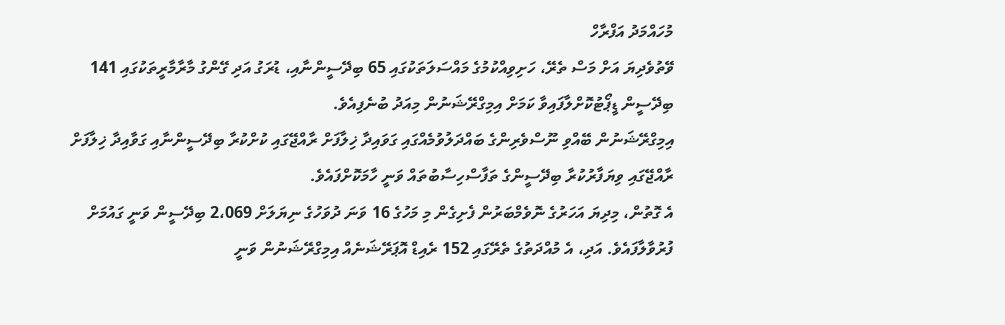މުހައްމަދު އަފްރާހް
ވޭތުވެދިޔަ އަށް މަސް ތެރޭ، ހަށިވިއްކުމުގެ މައްސަލަތަކުގައި 65 ބިދޭސީންނާއި، ޑުރަގު އަދި ގޭންގު މާރާމާރީތަކުގައި 141 ބިދޭސީން ޑީޕޯޓުކޮށްލާފައިވާ ކަމަށް އިމިގްރޭޝަނުން މިއަދު ބުނެފިއެވެ.
އިމިގްރޭޝަނުން ބޭއްވި ނޫސްވެރިންގެ ބައްދަލުވުމެއްގައި ގަވައިދާ ޚިލާފަށް ރާއްޖޭގައި ކުށްކުރާ ބިދޭސީންނާއި ގަވާއިދާ ޚިލާފަށް ރާއްޖޭގައި ވިޔަފާރުކުރާ ބިދޭސީންގެ ތަފާސްހިސާބުތައް ވަނީ ހާމަކޮށްފައެވެ.
އެ ގޮތުން، މިދިޔަ އަހަރުގެ ނޮވެމްބަރުން ފެށިގެން މި މަހުގެ 16 ވަނަ ދުވަހުގެ ނިޔަލަށް 2،069 ބިދޭސީން ވަނީ ގައުމަށް ފުރުވާލާފައެވެ. އަދި، އެ މުއްދަތުގެ ތެރޭގައި 152 ރެއިޑް އޮޕަރޭޝަނެއް އިމިގްރޭޝަނުން ވަނީ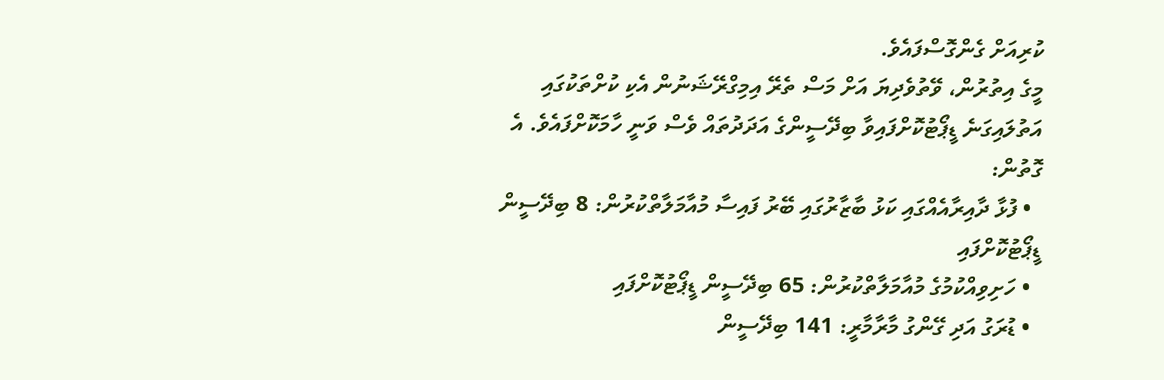ކުރިއަށް ގެންގޮސްފައެވެ.
މީގެ އިތުރުން، ވޭތުވެދިޔަ އަށް މަސް ތެރޭ އިމިގްރޭޝަނުން އެކި ކުށްތަކުގައި އަތުލައިގަނެ ޑީޕޯޓުކޮށްފައިވާ ބިދޭސީންގެ އަދަދުތައް ވެސް ވަނީ ހާމަކޮށްފައެވެ. އެ ގޮތުން:
  • ފުޅާ ދާއިރާއެއްގައި ކަޅު ބާޒާރުގައި ބޭރު ފައިސާ މުއާމަލާތްކުރުން: 8 ބިދޭސީން ޑީޕޯޓުކޮށްފައި
  • ހަށިވިއްކުމުގެ މުއާމަލާތްކުރުން: 65 ބިދޭސީން ޑީޕޯޓުކޮށްފައި
  • ޑުރަގު އަދި ގޭންގު މާރާމާރީ: 141 ބިދޭސީން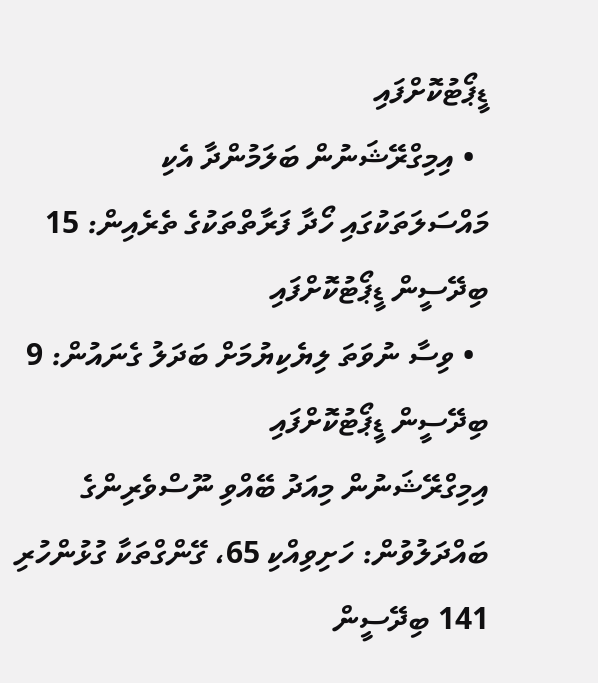ޑީޕޯޓުކޮށްފައި
  • އިމިގްރޭޝަނުން ބަލަމުންދާ އެކި މައްސަލަތަކުގައި ހޯދާ ފަރާތްތަކުގެ ތެރެއިން: 15 ބިދޭސީން ޑީޕޯޓުކޮށްފައި
  • ވިސާ ނުވަތަ ލިޔެކިޔުމަށް ބަދަލު ގެނައުން: 9 ބިދޭސީން ޑީޕޯޓުކޮށްފައި
އިމިގްރޭޝަނުން މިއަދު ބޭއްވި ނޫސްވެރިންގެ ބައްދަލުވުން: ހަށިވިއްކި 65، ގޭންގްތަކާ ގުޅުންހުރި 141 ބިދޭސީން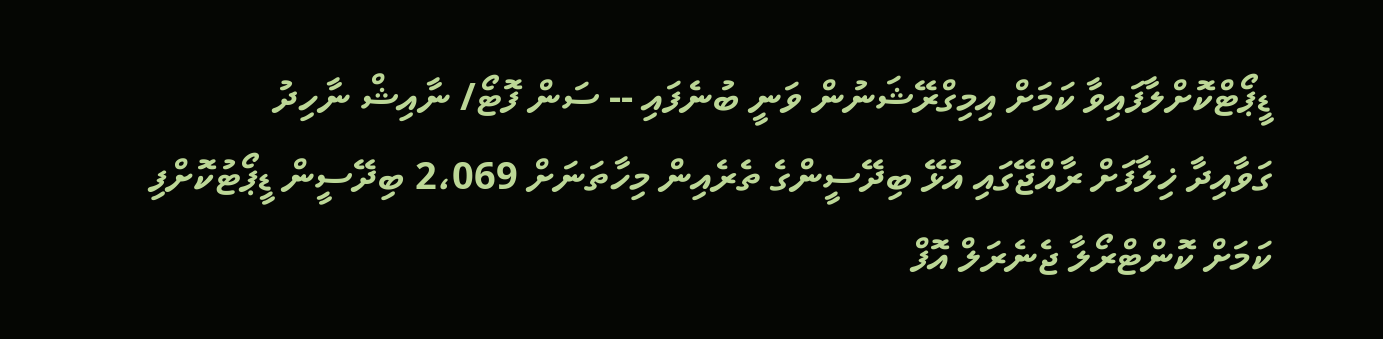ޑީޕޯޓްކޮށްލާފައިވާ ކަމަށް އިމިގްރޭޝަނުން ވަނީ ބުނެފައި -- ސަން ފޮޓޯ/ ނާއިޝް ނާހިދު
ގަވާއިދާ ޚިލާފަށް ރާއްޖޭގައި އުޅޭ ބިދޭސީންގެ ތެރެއިން މިހާތަނަށް 2،069 ބިދޭސީން ޑީޕޯޓުކޮށްފި ކަމަށް ކޮންޓްރޯލާ ޖެނެރަލް އޮފް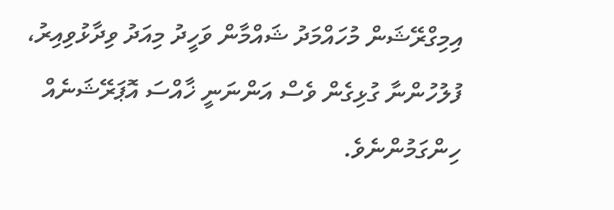އިމިގްރޭޝަން މުހައްމަދު ޝައްމާން ވަހީދު މިއަދު ވިދާޅުވިއިރު، ފުލުހުންނާ ގުޅިގެން ވެސް އަންނަނީ ޚާއްސަ އޮޕަރޭޝަނެއް ހިންގަމުންނެވެ.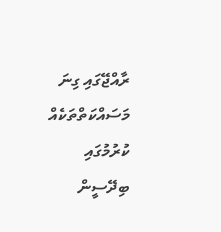ރާއްޖޭގައި ގިނަ މަސައްކަތްތަކެއް ކުރުމުގައި ބިދޭސީން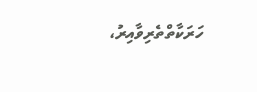ހަރަކާތްތެރިވާއިރު،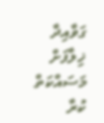ގަވާއިދާ ޚިލާފަށް މަސައްކަތް ކުރާ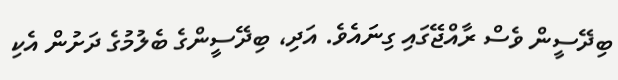ބިދޭސީން ވެސް ރާއްޖޭގައި ގިނައެވެ. އަދި، ބިދޭސީންގެ ބެލުމުގެ ދަށުން އެކި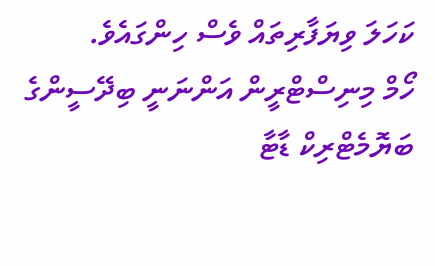ކަހަލަ ވިޔަފާރިތައް ވެސް ހިންގައެވެ.
ހޯމް މިނިސްޓްރީން އަންނަނީ ބިދޭސީންގެ ބަޔޮމެޓްރިކް ޑާޓާ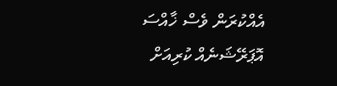އެއްކުރަން ވެސް ޚާއްސަ އޮޕަރޭޝަނެއް ކުރިއަށް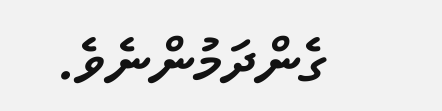ގެންދަމުންނެވެ.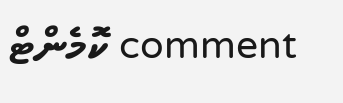comment ކޮމެންޓް